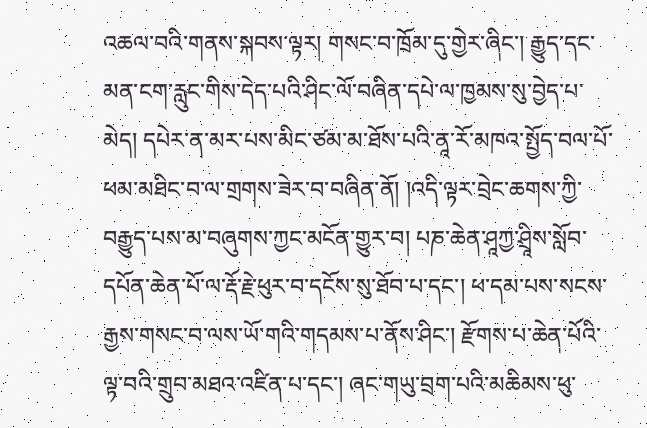འཆལ་བའི་གནས་སྐབས་ལྟར། གསང་བ་ཁྲོམ་དུ་གྱེར་ཞིང་། རྒྱུད་དང་མན་ངག་རླུང་གིས་དེད་པའི་ཤིང་ལོ་བཞིན་དཔེ་ལ་ཁྱམས་སུ་བྱེད་པ་མེད། དཔེར་ན་མར་པས་མིང་ཙམ་མ་ཐོས་པའི་ནཱ་རོ་མཁའ་སྤྱོད་བལ་པོ་ཕམ་མཐིང་བ་ལ་གྲགས་ཟེར་བ་བཞིན་ནོ། །འདི་ལྟར་བྲེང་ཆགས་ཀྱི་བརྒྱུད་པས་མ་བཞུགས་ཀྱང་མངོན་གྱུར་བ། པཎ་ཆེན་ཤཱཀྱ་ཤྲཱིས་སློབ་དཔོན་ཆེན་པོ་ལ་རྡོ་རྗེ་ཕུར་བ་དངོས་སུ་ཐོབ་པ་དང་། ཕ་དམ་པས་སངས་རྒྱས་གསང་བ་ལས་ཡོ་གའི་གདམས་པ་ནོས་ཤིང་། རྫོགས་པ་ཆེན་པོའི་ལྟ་བའི་གྲུབ་མཐའ་འཛིན་པ་དང་། ཞང་གཡུ་བྲག་པའི་མཆིམས་ཕུ་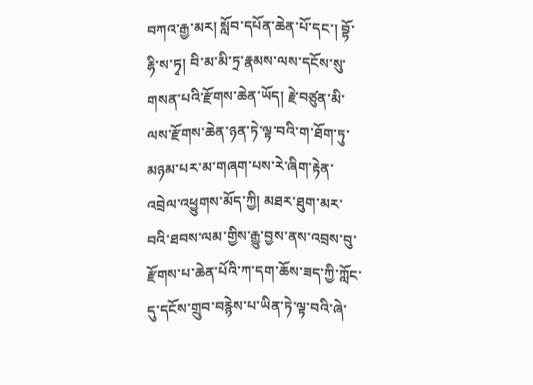བཀའ་རྒྱ་མར། སློབ་དཔོན་ཆེན་པོ་དང་། བྷོ་རྷི་ས་ཏྭ། བི་མ་མི་ཏྲ་རྣམས་ལས་དངོས་སུ་གསན་པའི་རྫོགས་ཆེན་ཡོད། རྗེ་བཙུན་མི་ལས་རྫོགས་ཆེན་ཉན་ཏེ་ལྟ་བའི་ག་ཐོག་ཏུ་མཉམ་པར་མ་གཞག་པས་རེ་ཞིག་རྟེན་འབྲེལ་འཕྱུགས་མོད་ཀྱི། མཐར་ཐུག་མར་བའི་ཐབས་ལམ་གྱིས་རྒྱུ་བྱས་ནས་འབྲས་བུ་རྫོགས་པ་ཆེན་པོའི་ཀ་དག་ཆོས་ཟད་ཀྱི་ཀློང་དུ་དངོས་གྲུབ་བརྙེས་པ་ཡིན་ཏེ་ལྟ་བའི་ཞེ་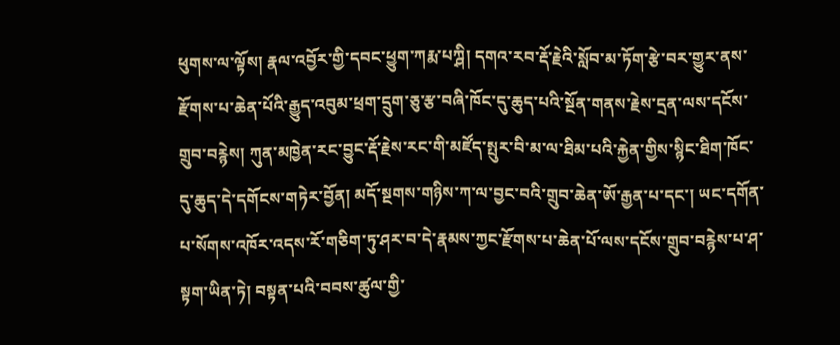ཕུགས་ལ་ལྟོས། རྣལ་འབྱོར་གྱི་དབང་ཕྱུག་ཀརྨ་པཀྴི། དགའ་རབ་རྡོ་རྗེའི་སློབ་མ་ཏོག་རྩེ་བར་གྱུར་ནས་རྫོགས་པ་ཆེན་པོའི་རྒྱུད་འབུམ་ཕྲག་དྲུག་ཅུ་རྩ་བཞི་ཁོང་དུ་ཆུད་པའི་སྔོན་གནས་རྗེས་དྲན་ལས་དངོས་གྲུབ་བརྙེས། ཀུན་མཁྱེན་རང་བྱུང་རྡོ་རྗེས་རང་གི་མཛོད་སྤུར་བི་མ་ལ་ཐིམ་པའི་རྐྱེན་གྱིས་སྙིང་ཐིག་ཁོང་དུ་ཆུད་དེ་དགོངས་གཏེར་བྱོན། མདོ་སྔགས་གཉིས་ཀ་ལ་བྱང་བའི་གྲུབ་ཆེན་ཨོ་རྒྱན་པ་དང་། ཡང་དགོན་པ་སོགས་འཁོར་འདས་རོ་གཅིག་ཏུ་ཤར་བ་དེ་རྣམས་ཀྱང་རྫོགས་པ་ཆེན་པོ་ལས་དངོས་གྲུབ་བརྙེས་པ་ཤ་སྟག་ཡིན་ཏེ། བསྟན་པའི་བབས་ཚུལ་གྱི་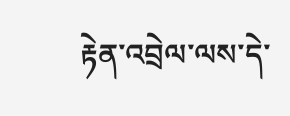རྟེན་འབྲེལ་ལས་དེ་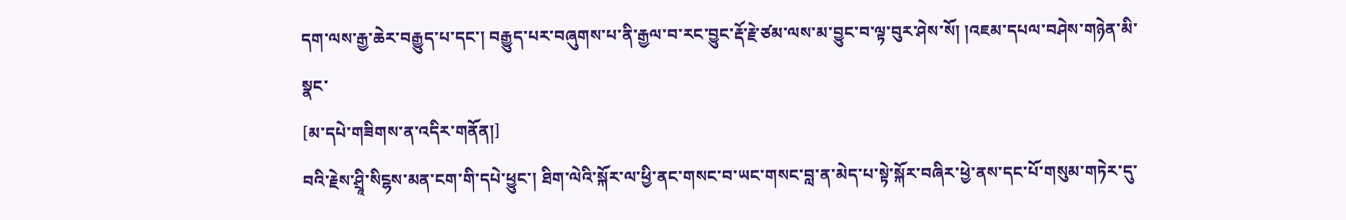དག་ལས་རྒྱ་ཆེར་བརྒྱུད་པ་དང་། བརྒྱུད་པར་བཞུགས་པ་ནི་རྒྱལ་བ་རང་བྱུང་རྡོ་རྗེ་ཙམ་ལས་མ་བྱུང་བ་ལྟ་བུར་ཤེས་སོ། །འཇམ་དཔལ་བཤེས་གཉེན་མི་སྣང་
[མ་དཔེ་གཟིགས་ན་འདིར་གནོན།]
བའི་རྗེས་ཤྲཱི་སིངྷས་མན་ངག་གི་དཔེ་ཕྱུང་། ཐིག་ལེའི་སྐོར་ལ་ཕྱི་ནང་གསང་བ་ཡང་གསང་བླ་ན་མེད་པ་སྟེ་སྐོར་བཞིར་ཕྱེ་ནས་དང་པོ་གསུམ་གཏེར་དུ་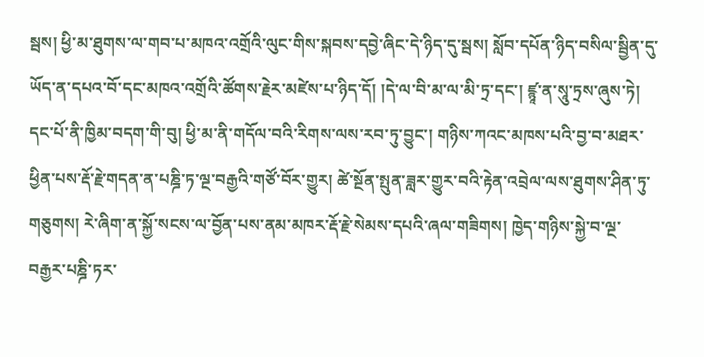སྦས། ཕྱི་མ་ཐུགས་ལ་གབ་པ་མཁའ་འགྲོའི་ལུང་གིས་སྐབས་དབྱེ་ཞིང་དེ་ཉིད་དུ་སྦས། སློབ་དཔོན་ཉིད་བསིལ་སྦྱིན་དུ་ཡོད་ན་དཔའ་བོ་དང་མཁའ་འགྲོའི་ཚོགས་རྗེར་མཛེས་པ་ཉིད་དོ། །དེ་ལ་བི་མ་ལ་མི་ཏྲ་དང་། ཛྙཱ་ན་སཱུ་ཏྲས་ཞུས་ཏེ། དང་པོ་ནི་ཁྱིམ་བདག་གི་བུ། ཕྱི་མ་ནི་གདོལ་བའི་རིགས་ལས་རབ་ཏུ་བྱུང་། གཉིས་ཀའང་མཁས་པའི་བྱ་བ་མཐར་ཕྱིན་པས་རྡོ་རྗེ་གདན་ན་པཎྜི་ཏ་ལྔ་བརྒྱའི་གཙོ་བོར་གྱུར། ཚེ་སྔོན་སྤུན་ཟླར་གྱུར་བའི་རྟེན་འབྲེལ་ལས་ཐུགས་ཤིན་ཏུ་གཅུགས། རེ་ཞིག་ན་སྐྱོ་སངས་ལ་བྱོན་པས་ནམ་མཁར་རྡོ་རྗེ་སེམས་དཔའི་ཞལ་གཟིགས། ཁྱེད་གཉིས་སྐྱེ་བ་ལྔ་བརྒྱར་པཎྜི་ཏར་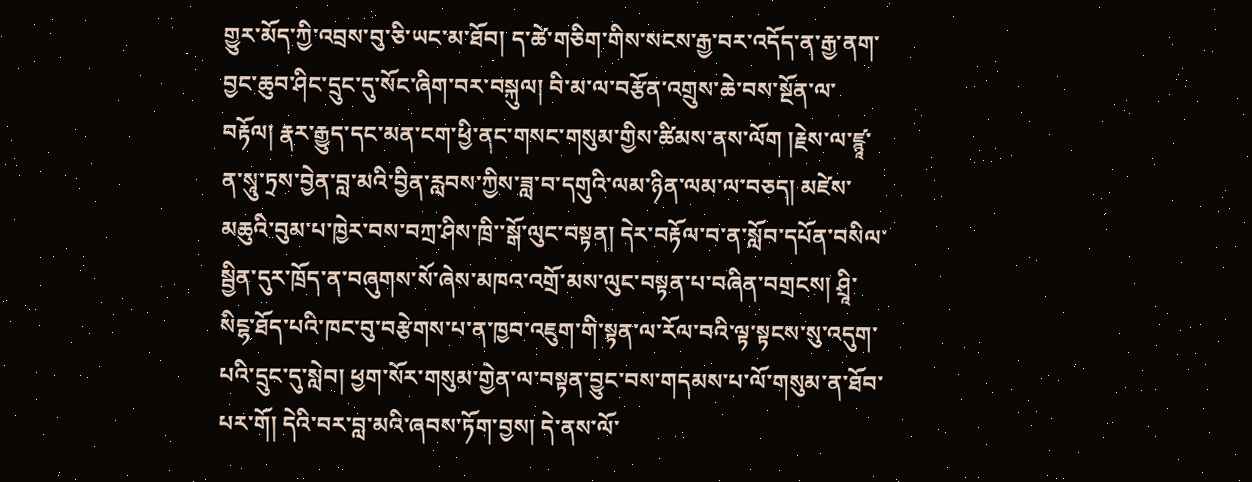གྱུར་མོད་ཀྱི་འབྲས་བུ་ཅི་ཡང་མ་ཐོབ། ད་ཚེ་གཅིག་གིས་སངས་རྒྱ་བར་འདོད་ན་རྒྱ་ནག་བྱང་ཆུབ་ཤིང་དྲུང་དུ་སོང་ཞིག་བར་བསྐུལ། བི་མ་ལ་བརྩོན་འགྲུས་ཆེ་བས་སྔོན་ལ་བརྟོལ། རྣར་རྒྱུད་དང་མན་ངག་ཕྱི་ནང་གསང་གསུམ་གྱིས་ཚིམས་ནས་ལོག །རྗེས་ལ་ཛྙཱ་ན་སཱུ་ཏྲས་བྱེན་བླ་མའི་བྱིན་རླབས་ཀྱིས་ཟླ་བ་དགུའི་ལམ་ཉིན་ལམ་ལ་བཅད། མཛེས་མཆུའི་བུམ་པ་ཁྱེར་བས་བཀྲ་ཤིས་ཁྲི་་སྒོ་ལུང་བསྟན། དེར་བརྟོལ་བ་ན་སློབ་དཔོན་བསིལ་སྦྱིན་དུར་ཁྲོད་ན་བཞུགས་སོ་ཞེས་མཁའ་འགྲོ་མས་ལུང་བསྟན་པ་བཞིན་བགྲངས། ཤྲཱི་སིངྷ་ཐོད་པའི་ཁང་བུ་བརྩེགས་པ་ན་ཁྱབ་འཇུག་གི་སྟན་ལ་རོལ་བའི་ལྟ་སྟངས་སུ་འདུག་པའི་དྲུང་དུ་སླེབ། ཕྱག་སོར་གསུམ་གྱེན་ལ་བསྟན་བྱུང་བས་གདམས་པ་ལོ་གསུམ་ན་ཐོབ་པར་གོ། དེའི་བར་བླ་མའི་ཞབས་ཏོག་བྱས། དེ་ནས་ལོ་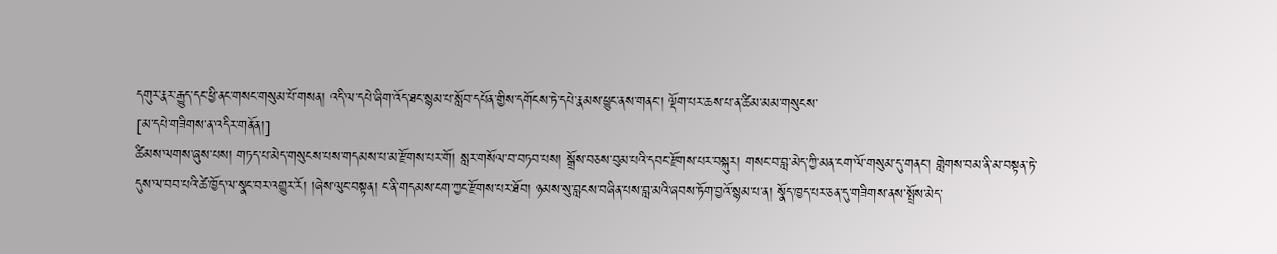དགུར་རྣར་རྒྱུད་དང་ཕྱི་ནང་གསང་གསུམ་པོ་གསན། འདི་ལ་དཔེ་ཞིག་འོད་ཐང་སྙམ་པ་སློབ་དཔོན་གྱིས་དགོངས་ཏེ་དཔེ་རྣམས་ཕྱུང་ནས་གནང་། ལྡོག་པར་ཆས་པ་ན་ཚིམ་མམ་གསུངས་
[མ་དཔེ་གཟིགས་ན་འདིར་གནོན།]
ཚིམས་ལགས་ཞུས་པས། གཏད་པ་མེད་གསུངས་པས་གདམས་པ་མ་རྫོགས་པར་གོ། སླར་གསོལ་བ་བཏབ་པས། སྒྲོས་བཅས་བུམ་པའི་དབང་རྫོགས་པར་བསྐུར། གསང་བ་བླ་མེད་ཀྱི་མན་ངག་ལོ་གསུམ་དུ་གནང་། གླེགས་བམ་ནི་མ་བསྟན་ཏེ་དུས་ལ་བབ་པའི་ཚེ་ཁྱོད་ལ་སྣང་བར་འགྱུར་རོ། །ཞེས་ལུང་བསྟན། ང་ནི་གདམས་ངག་ཀྱང་རྫོགས་པར་ཐོབ། ཉམས་སུ་བླངས་བཞིན་པས་བླ་མའི་ཞབས་ཏོག་བྱའོ་སྙམ་པ་ན། སྣོད་ཁྱད་པར་ཅན་དུ་གཟིགས་ནས་སྤྲོས་མེད་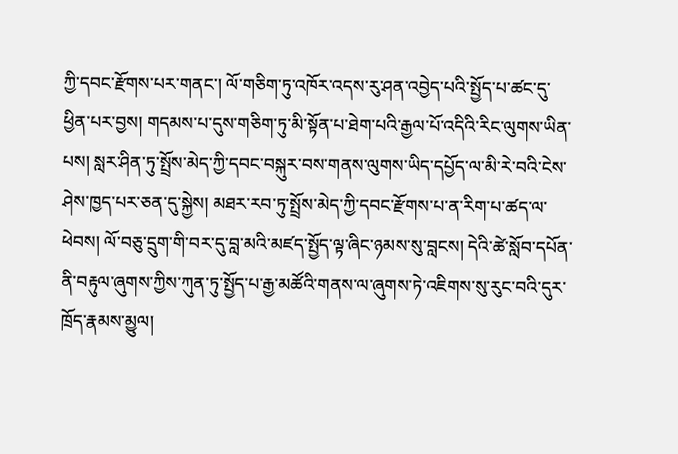ཀྱི་དབང་རྫོགས་པར་གནང་། ལོ་གཅིག་ཏུ་འཁོར་འདས་རུ་ཤན་འབྱེད་པའི་སྤྱོད་པ་ཚང་དུ་ཕྱིན་པར་བྱས། གདམས་པ་དུས་གཅིག་ཏུ་མི་སྟོན་པ་ཐེག་པའི་རྒྱལ་པོ་འདིའི་རིང་ལུགས་ཡིན་པས། སླར་ཤིན་ཏུ་སྤྲོས་མེད་ཀྱི་དབང་བསྐུར་བས་གནས་ལུགས་ཡིད་དཔྱོད་ལ་མི་རེ་བའི་ངེས་ཤེས་ཁྱད་པར་ཅན་དུ་སྐྱེས། མཐར་རབ་ཏུ་སྤྲོས་མེད་ཀྱི་དབང་རྫོགས་པ་ན་རིག་པ་ཚད་ལ་ཕེབས། ལོ་བཅུ་དྲུག་གི་བར་དུ་བླ་མའི་མཛད་སྤྱོད་ལྟ་ཞིང་ཉམས་སུ་བླངས། དེའི་ཚེ་སློབ་དཔོན་ནི་བརྟུལ་ཞུགས་ཀྱིས་ཀུན་ཏུ་སྤྱོད་པ་རྒྱ་མཚོའི་གནས་ལ་ཞུགས་ཏེ་འཇིགས་སུ་རུང་བའི་དུར་ཁྲོད་རྣམས་མྱུལ།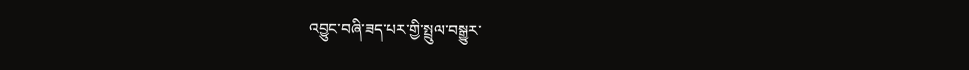འབྱུང་བཞི་ཟད་པར་གྱི་སྤྲུལ་བསྒྱུར་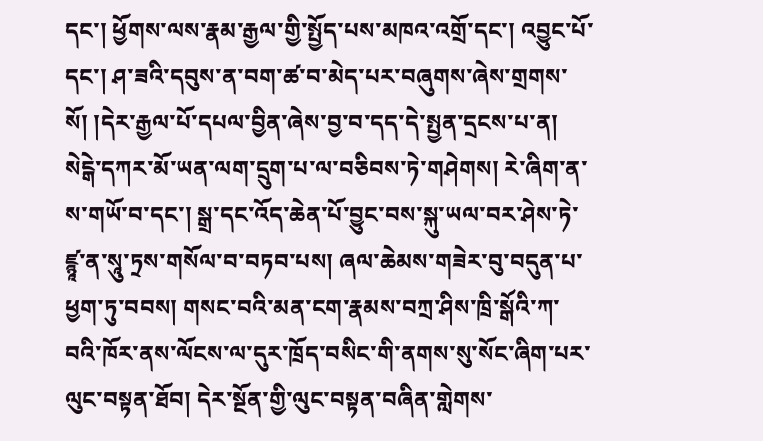དང་། ཕྱོགས་ལས་རྣམ་རྒྱལ་གྱི་སྤྱོད་པས་མཁའ་འགྲོ་དང་། འབྱུང་པོ་དང་། ཤ་ཟའི་དབུས་ན་བག་ཚ་བ་མེད་པར་བཞུགས་ཞེས་གྲགས་སོ། །དེར་རྒྱལ་པོ་དཔལ་བྱིན་ཞེས་བྱ་བ་དད་དེ་སྤྱན་དྲངས་པ་ན། སེངྒེ་དཀར་མོ་ཡན་ལག་དྲུག་པ་ལ་བཅིབས་ཏེ་གཤེགས། རེ་ཞིག་ན་ས་གཡོ་བ་དང་། སྒྲ་དང་འོད་ཆེན་པོ་བྱུང་བས་སྐུ་ཡལ་བར་ཤེས་ཏེ་ཛྙཱ་ན་སཱུ་ཏྲས་གསོལ་བ་བཏབ་པས། ཞལ་ཆེམས་གཟེར་བུ་བདུན་པ་ཕྱག་ཏུ་བབས། གསང་བའི་མན་ངག་རྣམས་བཀྲ་ཤིས་ཁྲི་སྒོའི་ཀ་བའི་ཁོར་ནས་ལོངས་ལ་དུར་ཁྲོད་བསིང་གི་ནགས་སུ་སོང་ཞིག་པར་ལུང་བསྟན་ཐོབ། དེར་སྔོན་གྱི་ལུང་བསྟན་བཞིན་གླེགས་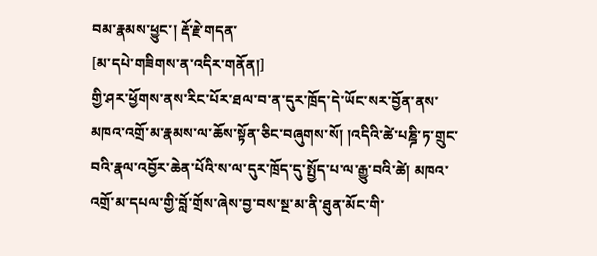བམ་རྣམས་ཕྱུང་། རྡོ་རྗེ་གདན་
[མ་དཔེ་གཟིགས་ན་འདིར་གནོན།]
གྱི་ཤར་ཕྱོགས་ནས་རིང་པོར་ཐལ་བ་ན་དུར་ཁྲོད་དེ་ཡོང་སར་བྱོན་ནས་མཁའ་འགྲོ་མ་རྣམས་ལ་ཆོས་སྟོན་ཅིང་བཞུགས་སོ། །འདིའི་ཚེ་པཎྜི་ཏ་གྲུང་བའི་རྣལ་འབྱོར་ཆེན་པོའི་ས་ལ་དུར་ཁྲོད་དུ་སྤྱོད་པ་ལ་རྒྱུ་བའི་ཚེ། མཁའ་འགྲོ་མ་དཔལ་གྱི་བློ་གྲོས་ཞེས་བྱ་བས་སྔ་མ་ནི་ཐུན་མོང་གི་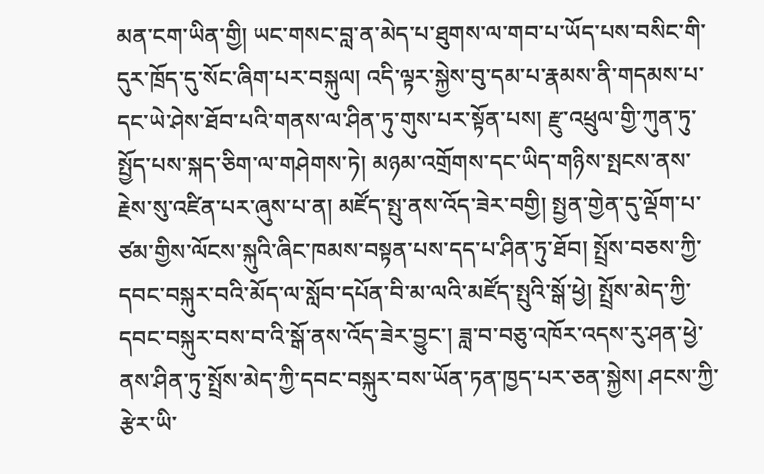མན་ངག་ཡིན་གྱི། ཡང་གསང་བླ་ན་མེད་པ་ཐུགས་ལ་གབ་པ་ཡོད་པས་བསིང་གི་དུར་ཁྲོད་དུ་སོང་ཞིག་པར་བསྐུལ། འདི་ལྟར་སྐྱེས་བུ་དམ་པ་རྣམས་ནི་གདམས་པ་དང་ཡེ་ཤེས་ཐོབ་པའི་གནས་ལ་ཤིན་ཏུ་གུས་པར་སྟོན་པས། རྫུ་འཕྲུལ་གྱི་ཀུན་ཏུ་སྤྱོད་པས་སྐད་ཅིག་ལ་གཤེགས་ཏེ། མཉམ་འགྲོགས་དང་ཡིད་གཉིས་སྤངས་ནས་རྗེས་སུ་འཛིན་པར་ཞུས་པ་ན། མཛོད་སྤུ་ནས་འོད་ཟེར་བགྱི། སྤྱན་གྱེན་དུ་ལྡོག་པ་ཙམ་གྱིས་ལོངས་སྐུའི་ཞིང་ཁམས་བསྟན་པས་དད་པ་ཤིན་ཏུ་ཐོབ། སྤྲོས་བཅས་ཀྱི་དབང་བསྐུར་བའི་མོད་ལ་སློབ་དཔོན་བི་མ་ལའི་མཛོད་སྤུའི་སྒོ་ཕྱེ། སྤྲོས་མེད་ཀྱི་དབང་བསྐུར་བས་བ་འི་སྒོ་ནས་འོད་ཟེར་བྱུང་། ཟླ་བ་བཅུ་འཁོར་འདས་རུ་ཤན་ཕྱེ་ནས་ཤིན་ཏུ་སྤྲོས་མེད་ཀྱི་དབང་བསྐུར་བས་ཡོན་ཏན་ཁྱད་པར་ཅན་སྐྱེས། ཤངས་ཀྱི་རྩེར་ཡི་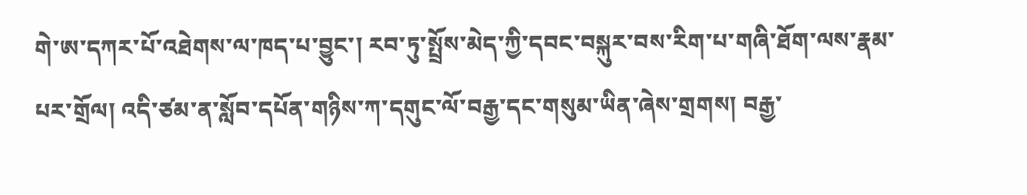གེ་ཨ་དཀར་པོ་འཐེགས་ལ་ཁད་པ་བྱུང་། རབ་ཏུ་སྤྲོས་མེད་ཀྱི་དབང་བསྐུར་བས་རིག་པ་གཞི་ཐོག་ལས་རྣམ་པར་གྲོལ། འདི་ཙམ་ན་སློབ་དཔོན་གཉིས་ཀ་དགུང་ལོ་བརྒྱ་དང་གསུམ་ཡིན་ཞེས་གྲགས། བརྒྱ་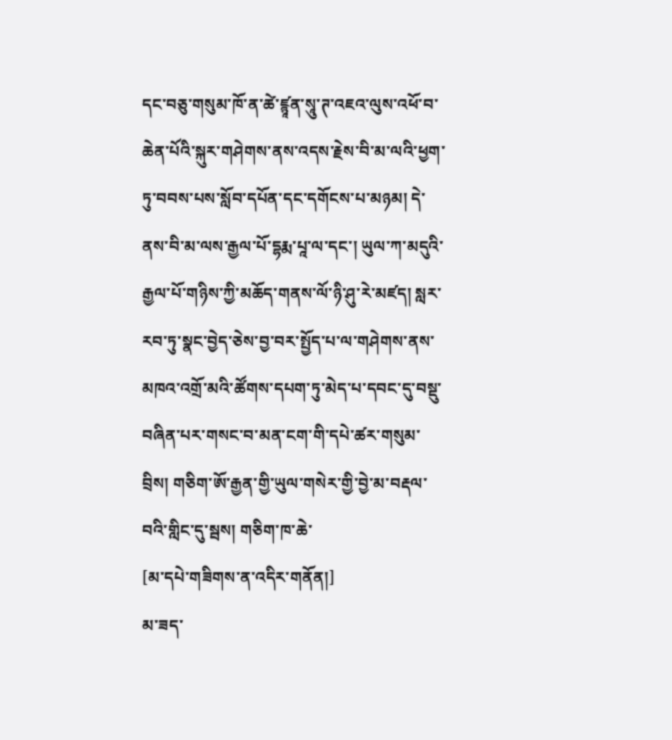དང་བཅུ་གསུམ་ཁོ་ན་ཚེ་ཛྙཱན་སཱུ་ཊ་འཇའ་ལུས་འཕོ་བ་ཆེན་པོའི་སྐུར་གཤེགས་ནས་འདས་རྗེས་བི་མ་ལའི་ཕྱག་ཏུ་བབས་པས་སློབ་དཔོན་དང་དགོངས་པ་མཉམ། དེ་ནས་བི་མ་ལས་རྒྱལ་པོ་དྷརྨ་པཱ་ལ་དང་། ཡུལ་ཀ་མདུའི་རྒྱལ་པོ་གཉིས་ཀྱི་མཆོད་གནས་ལོ་ཉི་ཤུ་རེ་མཛད། སླར་རབ་ཏུ་སྣང་བྱེད་ཅེས་བྱ་བར་སྤྱོད་པ་ལ་གཤེགས་ནས་མཁའ་འགྲོ་མའི་ཚོགས་དཔག་ཏུ་མེད་པ་དབང་དུ་བསྡུ་བཞིན་པར་གསང་བ་མན་ངག་གི་དཔེ་ཚར་གསུམ་བྲིས། གཅིག་ཨོ་རྒྱན་གྱི་ཡུལ་གསེར་གྱི་བྱེ་མ་བརྡལ་བའི་གླིང་དུ་སྦས། གཅིག་ཁ་ཆེ་
[མ་དཔེ་གཟིགས་ན་འདིར་གནོན།]
མ་ཟད་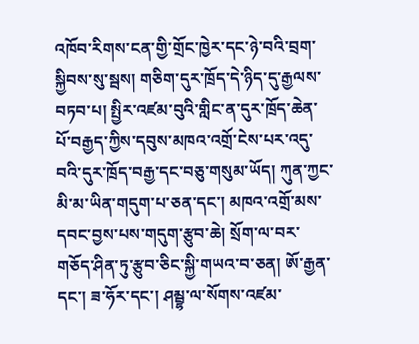འཁོབ་རིགས་ངན་གྱི་གྲོང་ཁྱེར་དང་ཉེ་བའི་བྲག་སྐྱིབས་སུ་སྦས། གཅིག་དུར་ཁྲོད་དེ་ཉིད་དུ་རྒྱལས་བཏབ་པ། སྤྱིར་འཛམ་བུའི་གླིང་ན་དུར་ཁྲོད་ཆེན་པོ་བརྒྱད་ཀྱིས་དབུས་མཁའ་འགྲོ་ངེས་པར་འདུ་བའི་དུར་ཁྲོད་བརྒྱ་དང་བཅུ་གསུམ་ཡོད། ཀུན་ཀྱང་མི་མ་ཡིན་གདུག་པ་ཅན་དང་། མཁའ་འགྲོ་མས་དབང་བྱས་པས་གདུག་རྩུབ་ཆེ། སྲོག་ལ་བར་གཅོད་ཤིན་ཏུ་རྩུབ་ཅིང་སྐྱི་གཡའ་བ་ཅན། ཨོ་རྒྱན་དང་། ཟ་ཧོར་དང་། ཤམྦྷ་ལ་སོགས་འཛམ་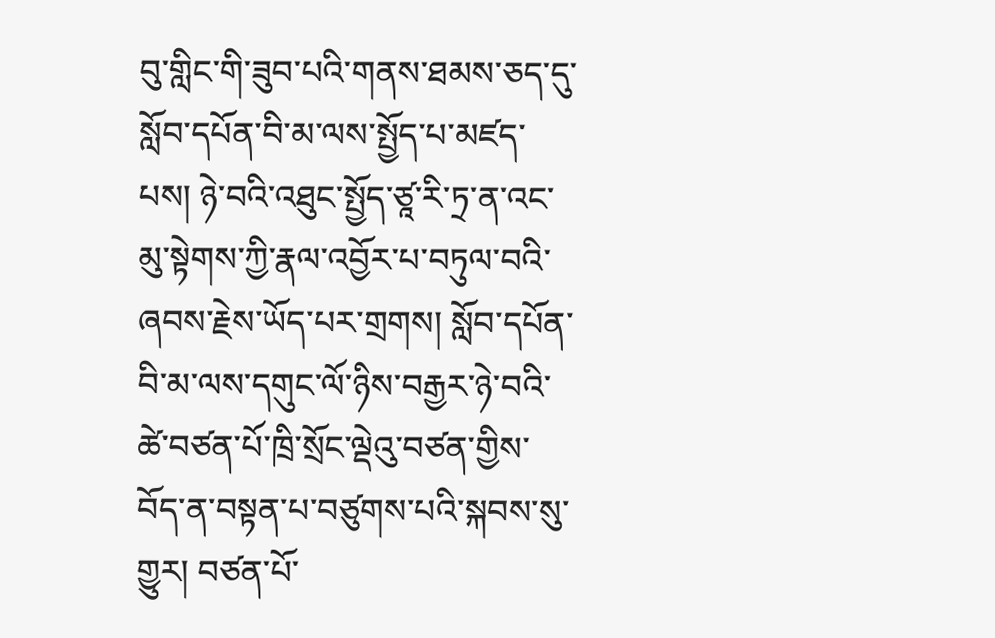བུ་གླིང་གི་ཟུབ་པའི་གནས་ཐམས་ཅད་དུ་སློབ་དཔོན་བི་མ་ལས་སྤྱོད་པ་མཛད་པས། ཉེ་བའི་འཐུང་སྤྱོད་ཙཱ་རི་ཏྲ་ན་འང་མུ་སྟེགས་ཀྱི་རྣལ་འབྱོར་པ་བཏུལ་བའི་ཞབས་རྗེས་ཡོད་པར་གྲགས། སློབ་དཔོན་བི་མ་ལས་དགུང་ལོ་ཉིས་བརྒྱར་ཉེ་བའི་ཚེ་བཙན་པོ་ཁྲི་སྲོང་ལྡེའུ་བཙན་གྱིས་བོད་ན་བསྟན་པ་བཙུགས་པའི་སྐབས་སུ་གྱུར། བཙན་པོ་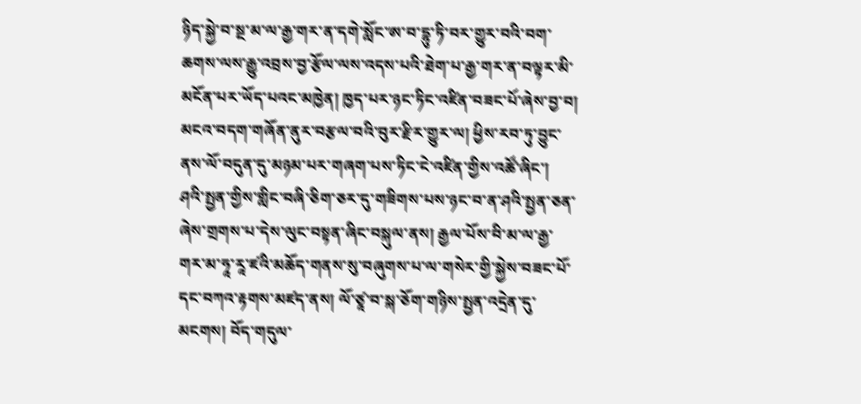ཉིད་སྐྱེ་བ་སྔ་མ་ལ་རྒྱ་གར་ན་དགེ་སློང་ཨ་བ་དྷུ་ཏི་བར་གྱུར་བའི་བག་ཆགས་ལས་རྒྱུ་འབྲས་བྱ་རྩོལ་ལས་འདས་པའི་ཐེག་པ་རྒྱ་གར་ན་བལྟར་མི་མངོན་པར་ཡོད་པའང་མཁྱེན། ཁྱད་པར་ཉང་ཏིང་འཛིན་བཟང་པོ་ཞེས་བྱ་བ། མངའ་བདག་གཞོན་ནུར་བརྩལ་བའི་བུར་རྫིར་གྱུར་ལ། ཕྱིས་རབ་ཏུ་བྱུང་ནས་ལོ་བདུན་དུ་མཉམ་པར་གཞག་པས་ཏིང་ངེ་འཛིན་གྱིས་འཚོ་ཞིང་། ཤའི་སྤྱན་གྱིས་གླིང་བཞི་ཅིག་ཅར་དུ་གཟིགས་པས་ཉང་བ་ན་ཤའི་སྤྱན་ཅན་ཞེས་གྲགས་པ་དེས་ལུང་བསྟན་ཞིང་བསྐུལ་ནས། རྒྱལ་པོས་བི་མ་ལ་རྒྱ་གར་མ་ཧཱ་རཱ་ཛའི་མཆོད་གནས་སུ་བཞུགས་པ་ལ་གསེར་གྱི་སྐྱེས་བཟང་པོ་དང་བཀའ་རྟགས་མཛད་ནས། ལོ་ཙཱ་བ་སྐ་ཅོག་གཉིས་སྤྱན་འདྲེན་དུ་མངགས། བོད་གདུལ་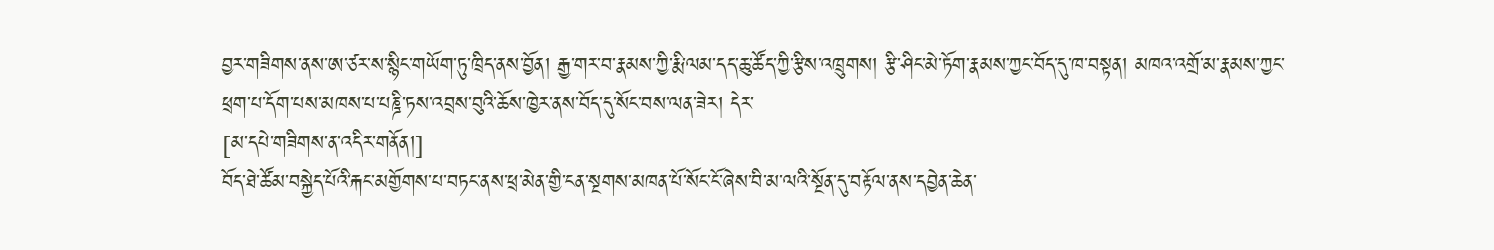བྱར་གཟིགས་ནས་ཨ་ཙར་ས་སྙིང་གཡོག་ཏུ་ཁྲིད་ནས་བྱོན། རྒྱ་གར་བ་རྣམས་ཀྱི་རྨི་ལམ་དད་ཆུ་ཚོད་ཀྱི་རྩིས་འཁྲུགས། རྩི་ཤིང་མེ་ཏོག་རྣམས་ཀྱང་བོད་དུ་ཁ་བསྟན། མཁའ་འགྲོ་མ་རྣམས་ཀྱང་ཕྲག་པ་དོག་པས་མཁས་པ་པཎྜི་ཏས་འབྲས་བུའི་ཆོས་ཁྱེར་ནས་བོད་དུ་སོང་བས་ལན་ཟེར། དེར་
[མ་དཔེ་གཟིགས་ན་འདིར་གནོན།]
བོད་ཐེ་ཚོམ་བསྐྱེད་པོའི་རྐང་མགྱོགས་པ་བཏང་ནས་ཕྲ་མེན་གྱི་ངན་སྔགས་མཁན་པོ་སོང་ངོ་ཞེས་བི་མ་ལའི་སྔོན་དུ་བརྟོལ་ནས་དབྱེན་ཆེན་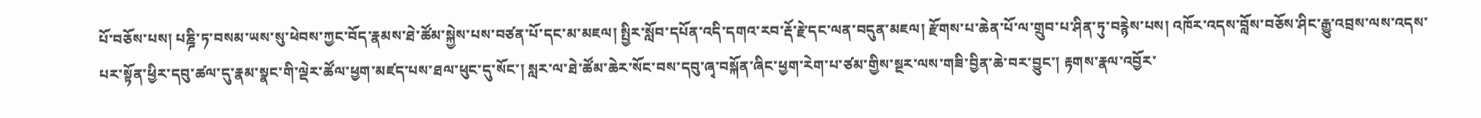པོ་བཅོས་པས། པཎྜི་ཏ་བསམ་ཡས་སུ་ཕེབས་ཀྱང་བོད་རྣམས་ཐེ་ཚོམ་སྐྱེས་པས་བཙན་པོ་དང་མ་མཇལ། སྤྱིར་སློབ་དཔོན་འདི་དགའ་རབ་རྡོ་རྗེ་དང་ལན་བདུན་མཇལ། རྫོགས་པ་ཆེན་པོ་ལ་གྲུབ་པ་ཤིན་ཏུ་བརྙེས་པས། འཁོར་འདས་བློས་བཅོས་ཤིང་རྒྱུ་འབྲས་ལས་འདས་པར་སྟོན་ཕྱིར་དབུ་ཚལ་དུ་རྣམ་སྣང་གི་ལྡེར་ཚོལ་ཕྱག་མཛད་པས་ཐལ་ཕུང་དུ་སོང་། སླར་ལ་ཐེ་ཚོམ་ཆེར་སོང་བས་དབུ་ཞྭ་བསྐོན་ཞིང་ཕྱག་རེག་པ་ཙམ་གྱིས་སྔར་ལས་གཟི་བྱིན་ཆེ་བར་བྱུང་། རྟགས་རྣལ་འབྱོར་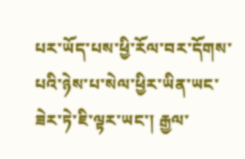པར་ཡོད་པས་ཕྱི་རོལ་བར་དོགས་པའི་ཉེས་པ་སེལ་ཕྱིར་ཡིན་ཡང་ཟེར་ཏེ་ཇི་ལྟར་ཡང་། རྒྱལ་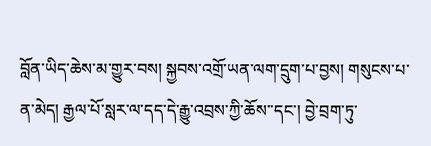བློན་ཡིད་ཆེས་མ་གྱུར་བས། སྐྱབས་འགྲོ་ཡན་ལག་དྲུག་པ་བྱས། གསུངས་པ་ན་མེད། རྒྱལ་པོ་སླར་ལ་དད་དེ་རྒྱུ་འབྲས་ཀྱི་ཆོས་་དང་། བྱེ་བྲག་ཏུ་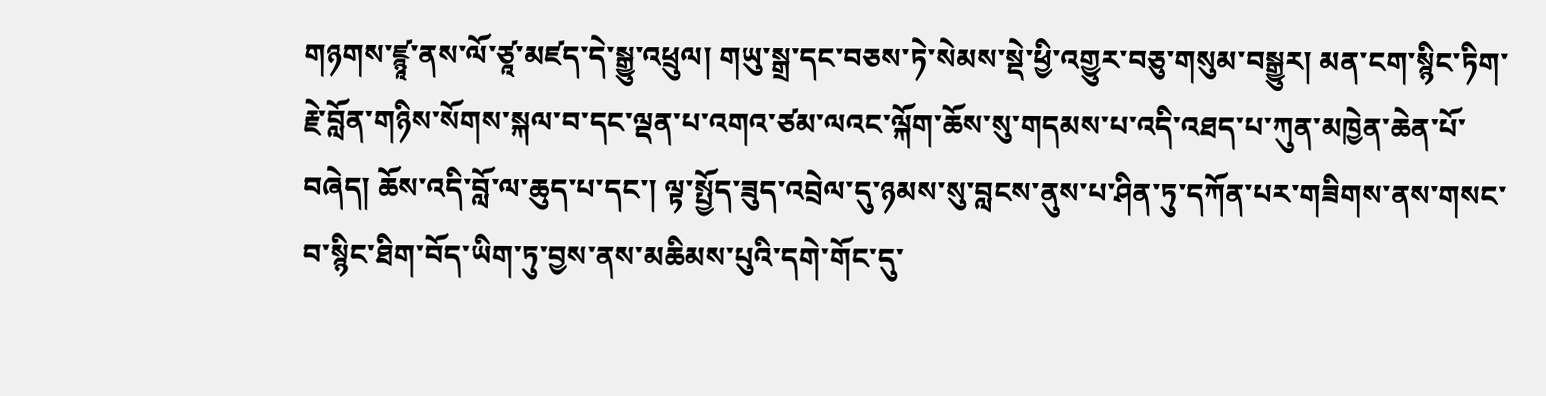གཉགས་ཛྙཱ་ནས་ལོ་ཙཱ་མཛད་དེ་སྒྱུ་འཕྲུལ། གཡུ་སྒྲ་དང་བཅས་ཏེ་སེམས་སྡེ་ཕྱི་འགྱུར་བཅུ་གསུམ་བསྒྱུར། མན་ངག་སྙིང་ཏིག་རྗེ་བློན་གཉིས་སོགས་སྐལ་བ་དང་ལྡན་པ་འགའ་ཙམ་ལའང་ལྐོག་ཆོས་སུ་གདམས་པ་འདི་འཐད་པ་ཀུན་མཁྱེན་ཆེན་པོ་བཞེད། ཆོས་འདི་བློ་ལ་ཆུད་པ་དང་། ལྟ་སྤྱོད་ཟུད་འབྲེལ་དུ་ཉམས་སུ་བླངས་ནུས་པ་ཤིན་ཏུ་དཀོན་པར་གཟིགས་ནས་གསང་བ་སྙིང་ཐིག་བོད་ཡིག་ཏུ་བྱས་ནས་མཆིམས་པུའི་དགེ་གོང་དུ་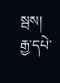སྦས། རྒྱ་དཔེ་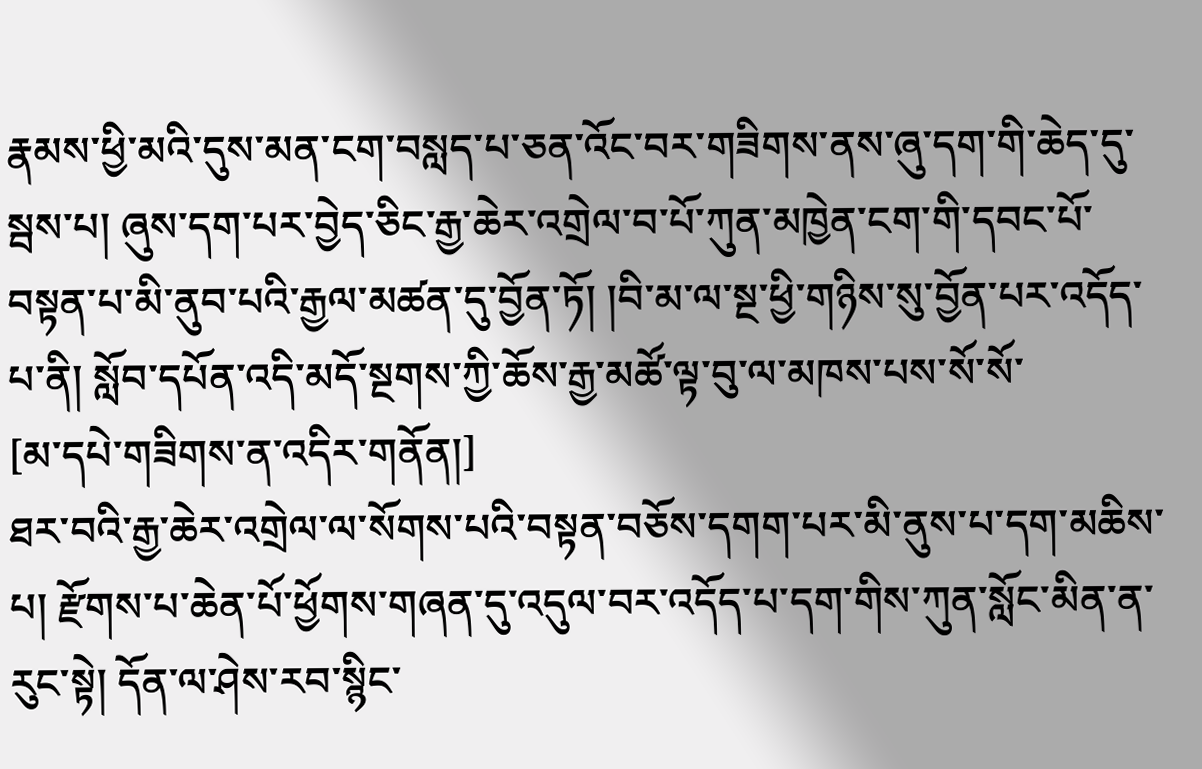རྣམས་ཕྱི་མའི་དུས་མན་ངག་བསླད་པ་ཅན་འོང་བར་གཟིགས་ནས་ཞུ་དག་གི་ཆེད་དུ་སྦས་པ། ཞུས་དག་པར་བྱེད་ཅིང་རྒྱ་ཆེར་འགྲེལ་བ་པོ་ཀུན་མཁྱེན་ངག་གི་དབང་པོ་བསྟན་པ་མི་ནུབ་པའི་རྒྱལ་མཚན་དུ་བྱོན་ཏོ། །བི་མ་ལ་སྔ་ཕྱི་གཉིས་སུ་བྱོན་པར་འདོད་པ་ནི། སློབ་དཔོན་འདི་མདོ་སྔགས་ཀྱི་ཆོས་རྒྱ་མཚོ་ལྟ་བུ་ལ་མཁས་པས་སོ་སོ་
[མ་དཔེ་གཟིགས་ན་འདིར་གནོན།]
ཐར་བའི་རྒྱ་ཆེར་འགྲེལ་ལ་སོགས་པའི་བསྟན་བཅོས་དགག་པར་མི་ནུས་པ་དག་མཆིས་པ། རྫོགས་པ་ཆེན་པོ་ཕྱོགས་གཞན་དུ་འདུལ་བར་འདོད་པ་དག་གིས་ཀུན་སློང་མིན་ན་རུང་སྟེ། དོན་ལ་ཤེས་རབ་སྙིང་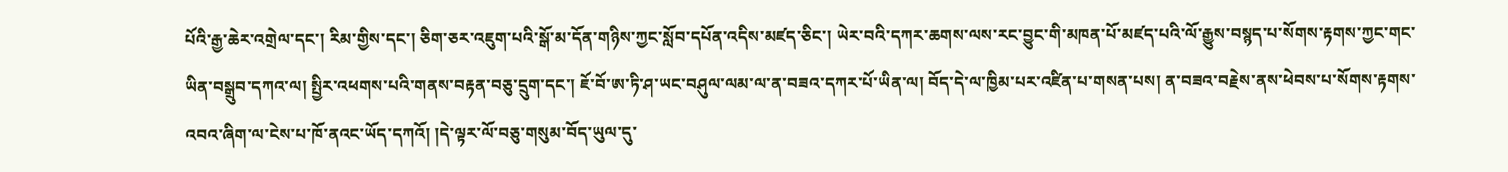པོའི་རྒྱ་ཆེར་འགྲེལ་དང་། རིམ་གྱིས་དང་། ཅིག་ཅར་འཇུག་པའི་སྒོ་མ་དོན་གཉིས་ཀྱང་སློབ་དཔོན་འདིས་མཛད་ཅིང་། ཡེར་བའི་དཀར་ཆགས་ལས་རང་བྱུང་གི་མཁན་པོ་མཛད་པའི་ལོ་རྒྱུས་བསྙད་པ་སོགས་རྟགས་ཀྱང་གང་ཡིན་བསྒྲུབ་དཀའ་ལ། སྤྱིར་འཕགས་པའི་གནས་བརྟན་བཅུ་དྲུག་དང་། ཇོ་བོ་ཨ་ཏི་ཤ་ཡང་བཤུལ་ལམ་ལ་ན་བཟའ་དཀར་པོ་ཡིན་ལ། བོད་དེ་ལ་ཁྱིམ་པར་འཛིན་པ་གསན་པས། ན་བཟའ་བརྗེས་ནས་ཕེབས་པ་སོགས་རྟགས་འབའ་ཞིག་ལ་ངེས་པ་ཁོ་ནའང་ཡོད་དཀའོ། །དེ་ལྟར་ལོ་བཅུ་གསུམ་བོད་ཡུལ་དུ་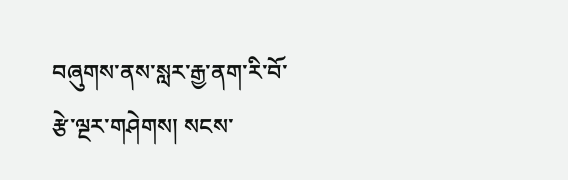བཞུགས་ནས་སླར་རྒྱ་ནག་རི་བོ་རྩེ་ལྔར་གཤེགས། སངས་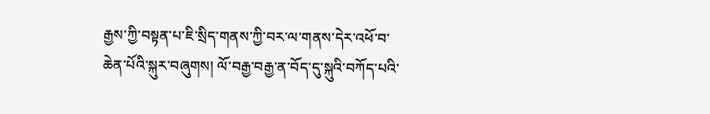རྒྱས་ཀྱི་བསྟན་པ་ཇི་སྲིད་གནས་ཀྱི་བར་ལ་གནས་དེར་འཕོ་བ་ཆེན་པོའི་སྐུར་བཞུགས། ལོ་བརྒྱ་བརྒྱ་ན་བོད་དུ་སྐུའི་བཀོད་པའི་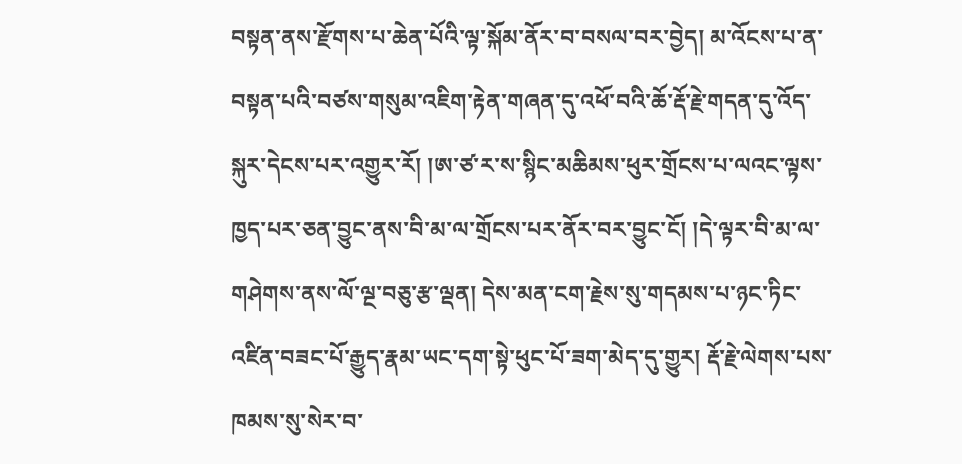བསྟན་ནས་རྫོགས་པ་ཆེན་པོའི་ལྟ་སྐོམ་ནོར་བ་བསལ་བར་བྱེད། མ་འོངས་པ་ན་བསྟན་པའི་བཙས་གསུམ་འཇིག་རྟེན་གཞན་དུ་འཕོ་བའི་ཆོ་རྡོ་རྗེ་གདན་དུ་འོད་སྐུར་དེངས་པར་འགྱུར་རོ། །ཨ་ཙ་ར་ས་སྙིང་མཆིམས་ཕུར་གྲོངས་པ་ལའང་ལྟས་ཁྱད་པར་ཅན་བྱུང་ནས་བི་མ་ལ་གྲོངས་པར་ནོར་བར་བྱུང་ངོ། །དེ་ལྟར་བི་མ་ལ་གཤེགས་ནས་ལོ་ལྔ་བཅུ་རྩ་ལྡན། དེས་མན་ངག་རྗེས་སུ་གདམས་པ་ཉང་ཏིང་འཛིན་བཟང་པོ་རྒྱུད་རྣམ་ཡང་དག་སྟེ་ཕུང་པོ་ཟག་མེད་དུ་གྱུར། རྡོ་རྗེ་ལེགས་པས་ཁམས་སུ་སེར་བ་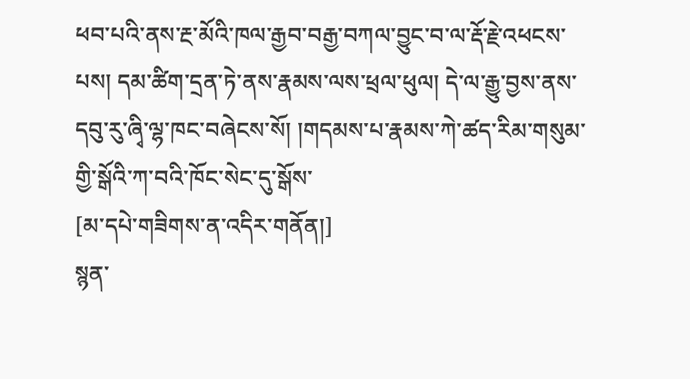ཕབ་པའི་ནས་རྔ་མོའི་ཁལ་རྒྱབ་བརྒྱ་བཀལ་བྱུང་བ་ལ་རྡོ་རྗེ་འཕངས་པས། དམ་ཚིག་དྲན་ཏེ་ནས་རྣམས་ལས་ཕྲལ་ཕུལ། དེ་ལ་རྒྱུ་བྱས་ནས་དབུ་རུ་ཞྭི་ལྷ་ཁང་བཞེངས་སོ། །གདམས་པ་རྣམས་ཀེ་ཚད་རིམ་གསུམ་གྱི་སྒོའི་ཀ་བའི་ཁོང་སེང་དུ་སྒོས་
[མ་དཔེ་གཟིགས་ན་འདིར་གནོན།]
སྙན་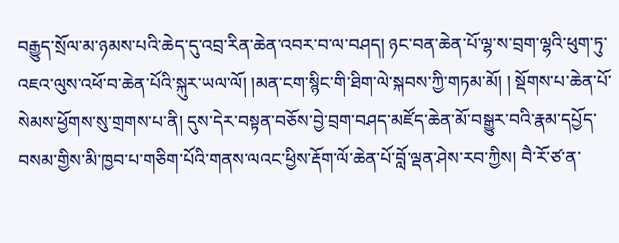བརྒྱུད་སྲོལ་མ་ཉམས་པའི་ཆེད་དུ་འབྲ་རིན་ཆེན་འབར་བ་ལ་བཤད། ཉང་བན་ཆེན་པོ་ལྷ་ས་བྲག་ལྷའི་ཕུག་ཏུ་འཇའ་ལུས་འཕོ་བ་ཆེན་པོའི་སྐུར་ཡལ་ལོ། །མན་ངག་སྙིང་གི་ཐིག་ལེ་སྐབས་ཀྱི་གཏམ་མོ། ། སྡོགས་པ་ཆེན་པོ་སེམས་ཕྱོགས་སུ་གྲགས་པ་ནི། དུས་དེར་བསྟན་བཅོས་བྱེ་བྲག་བཤད་མཛོད་ཆེན་མོ་བསྒྱུར་བའི་རྣམ་དཔྱོད་བསམ་གྱིས་མི་ཁྱབ་པ་གཅིག་པོའི་གནས་ལའང་ཕྱིས་རྡོག་ལོ་ཆེན་པོ་བློ་ལྡན་ཤེས་རབ་ཀྱིས། བཻ་རོ་ཙ་ན་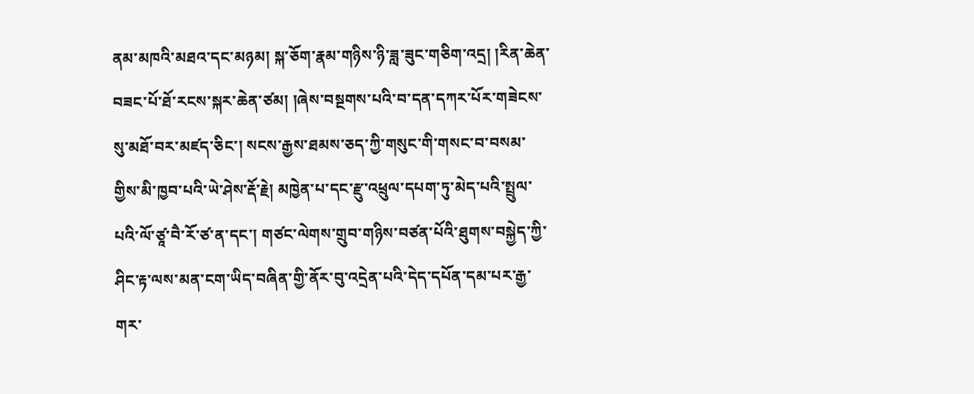ནམ་མཁའི་མཐའ་དང་མཉམ། སྐ་ཅོག་རྣམ་གཉིས་ཉི་ཟླ་ཟུང་གཅིག་འདྲ། །རིན་ཆེན་བཟང་པོ་ཐོ་རངས་སྐར་ཆེན་ཙམ། །ཞེས་བསྔགས་པའི་བ་དན་དཀར་པོར་གཟེངས་སུ་མཐོ་བར་མཛད་ཅིང་། སངས་རྒྱས་ཐམས་ཅད་ཀྱི་གསུང་གི་གསང་བ་བསམ་གྱིས་མི་ཁྱབ་པའི་ཡེ་ཤེས་རྡོ་རྗེ། མཁྱེན་པ་དང་རྫུ་འཕྲུལ་དཔག་ཏུ་མེད་པའི་སྤྲུལ་པའི་ལོ་ཙཱ་བཻ་རོ་ཙ་ན་དང་། གཙང་ལེགས་གྲུབ་གཉིས་བཙན་པོའི་ཐུགས་བསྐྱེད་ཀྱི་ཤིང་རྟ་ལས་མན་ངག་ཡིད་བཞིན་གྱི་ནོར་བུ་འདྲེན་པའི་དེད་དཔོན་དམ་པར་རྒྱ་གར་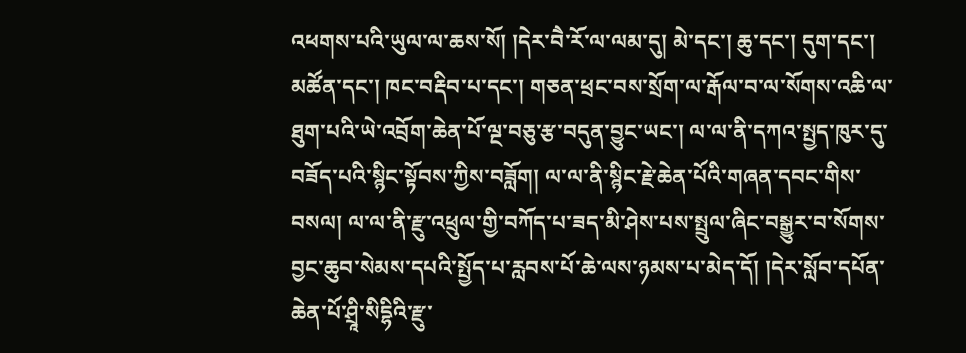འཕགས་པའི་ཡུལ་ལ་ཆས་སོ། །དེར་བཻ་རོ་ལ་ལམ་དུ། མེ་དང་། ཆུ་དང་། དུག་དང་། མཚོན་དང་། ཁང་བརྡིབ་པ་དང་། གཅན་ཕྲང་བས་སྲོག་ལ་རྒོལ་བ་ལ་སོགས་འཆི་ལ་ཐུག་པའི་ཡེ་འབྲོག་ཆེན་པོ་ལྔ་བཅུ་རྩ་བདུན་བྱུང་ཡང་། ལ་ལ་ནི་དཀའ་སྤྱད་ཁུར་དུ་བཟོད་པའི་སྙིང་སྟོབས་ཀྱིས་བཟློག། ལ་ལ་ནི་སྙིང་རྗེ་ཆེན་པོའི་གཞན་དབང་གིས་བསལ། ལ་ལ་ནི་རྫུ་འཕྲུལ་གྱི་བཀོད་པ་ཟད་མི་ཤེས་པས་སྤྲུལ་ཞིང་བསྒྱུར་བ་སོགས་བྱང་ཆུབ་སེམས་དཔའི་སྤྱོད་པ་རླབས་པོ་ཆེ་ལས་ཉམས་པ་མེད་དོ། །དེར་སློབ་དཔོན་ཆེན་པོ་ཤྲཱི་སིདྷིའི་རྫུ་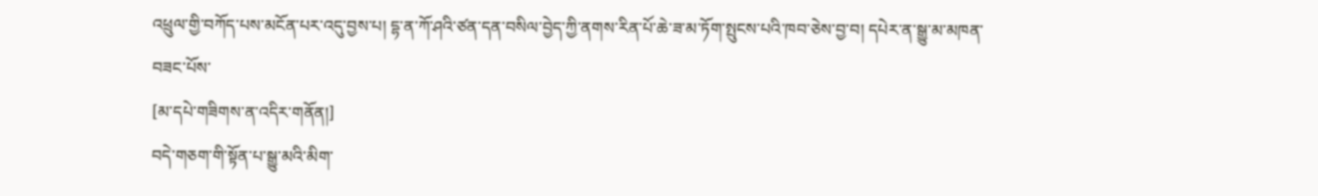འཕྲུལ་གྱི་བཀོད་པས་མངོན་པར་འདུ་བྱས་པ། དྷ་ན་ཀོ་ཤའི་ཙན་དན་བསིལ་བྱེད་ཀྱི་ནགས་རིན་པོ་ཆེ་ཟ་མ་ཏོག་སྤུངས་པའི་ཁབ་ཅེས་བྱ་བ། དཔེར་ན་སྒྱུ་མ་མཁན་བཟང་པོས་
[མ་དཔེ་གཟིགས་ན་འདིར་གནོན།]
བདེ་གཅག་གི་སྟོན་པ་སྒྱུ་མའི་མིག་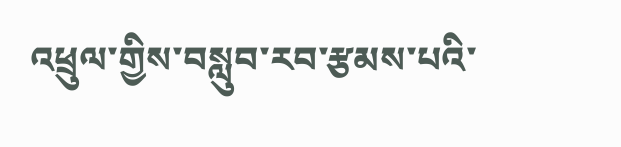འཕྲུལ་གྱིས་བསླུབ་རབ་རྩམས་པའི་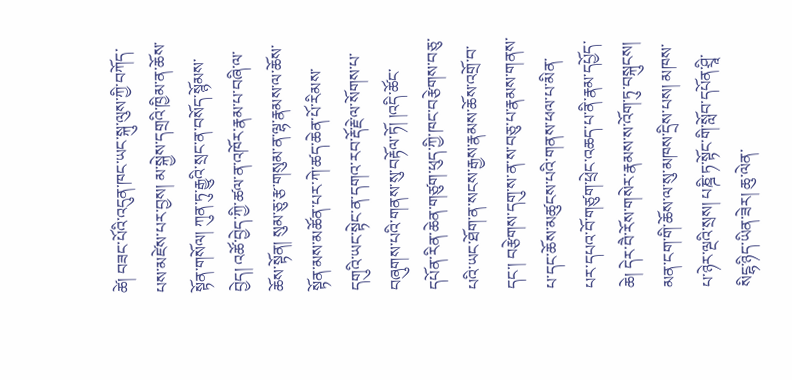ཚེ། བཟང་པོའི་འདུན་ཁང་ཡང་སྐུ་ལུས་ཀྱི་བཀོད་པས་མཛེས་པར་བྱས། མ་སྐྱེས་དགྲའི་ཁྱིམ་ན་ཆོས་སྟོན་གསོལ། ཀུན་ཏུ་རྒྱུའི་སྲང་ན་བསོད་སྙོམས་བྱེད། འཚོ་བྱེད་ཀྱི་ཚལ་ན་འཁོར་རྣམ་པ་བཞི་ལ་ཆོས་སྟོན། སུམ་ཅུ་རྩ་གསུམ་ན་ལྷ་རྣམས་ལ་ཆོས་སྟོན་མས་མཚོན་པར་ཀེ་ཚད་ཆེན་པོ་རིམས་དགུའི་ཡང་སྟེང་ན་དགའ་རབ་རྡོ་རྗེ་ལ་སོགས་པ་བཞུགས་པའི་གནས་སུ་བརྟོལ་ཏོ། །འདི་ཚོང་དཔོན་རིན་ཆེན་གཙུག་ཕུད་ཀྱི་ཁང་བརྩེགས་བཅུ་པའི་ཡང་ཐོག་ན་སངས་རྒྱས་རྣམས་ཆོས་འགྲོ་བ་དང་། བརྩེགས་དགུ་ས་ན་ས་བཅུ་པ་རྣམས་གནས་པ་དང་ཆོས་མཚུངས་པའི་གནས་ཕལ་པ་མིན་པར་དཔའ་བོ་གཙུག་ཕྲེང་འཆད་པ་ནི་རྣམ་དཔྱོད་ཆེ། དེར་བཻ་རོས་གསེར་རྣམས་ས་འོག་ཏུ་བསྐུངས། མན་ངག་གི་ཆོས་ལ་སུ་མཁས་དྲིས་པས། མཁས་པ་ཉེར་ལྔའི་སྲས། པཎྜི་ཏ་སྟོང་གི་སློབ་དཔོན་ཤྲཱི་སིངྷ་ཉིད་ཡིན་ཟེར། ཆུ་ལེན་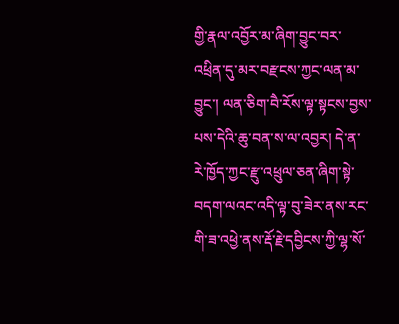གྱི་རྣལ་འབྱོར་མ་ཞིག་བྱུང་བར་འཕྲིན་དུ་མར་བརྫངས་ཀྱང་ལན་མ་བྱུང་། ལན་ཅིག་བཻ་རོས་ལྟ་སྟངས་བྱས་པས་དེའི་ཆུ་བན་ས་ལ་འབྱར། དེ་ན་རེ་ཁྱོད་ཀྱང་རྫུ་འཕྲུལ་ཅན་ཞིག་སྟེ་བདག་ལའང་འདི་ལྟ་བུ་ཟེར་ནས་རང་གི་ཟ་འཕྱེ་ནས་རྡོ་རྗེ་དབྱིངས་ཀྱི་ལྷ་སོ་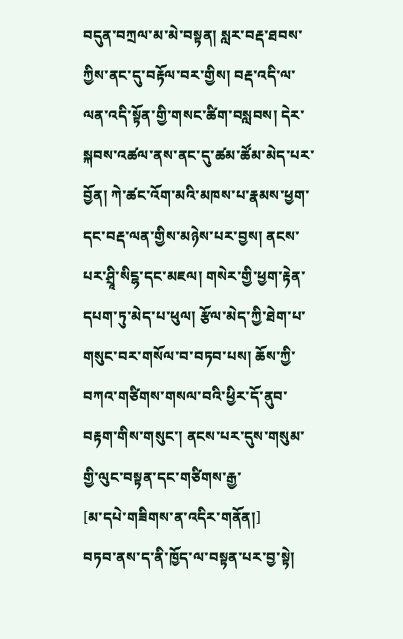བདུན་བཀྲལ་མ་མེ་བསྟན། སླར་བརྡ་ཐབས་ཀྱིས་ནང་དུ་བརྟོལ་བར་གྱིས། བརྡ་འདི་ལ་ལན་འདི་སྟོན་གྱི་གསང་ཚིག་བསླབས། དེར་སྐབས་འཚལ་ནས་ནང་དུ་ཚམ་ཚོམ་མེད་པར་བྱོན། ཀེ་ཚང་འོག་མའི་མཁས་པ་རྣམས་ཕྱག་དང་བརྡ་ལན་གྱིས་མཉེས་པར་བྱས། ནངས་པར་ཤྲཱི་སིངྷ་དང་མཇལ། གསེར་གྱི་ཕྱག་རྟེན་དཔག་ཏུ་མེད་པ་ཕུལ། རྩོལ་མེད་ཀྱི་ཐེག་པ་གསུང་བར་གསོལ་བ་བཏབ་པས། ཆོས་ཀྱི་བཀའ་གཙིགས་གསལ་བའི་ཕྱིར་དོ་ནུབ་བརྟག་གིས་གསུང་། ནངས་པར་དུས་གསུམ་གྱི་ལུང་བསྟན་དང་གཙིགས་རྒྱ་
[མ་དཔེ་གཟིགས་ན་འདིར་གནོན།]
བཏབ་ནས་ད་ནི་ཁྱོད་ལ་བསྟན་པར་བྱ་སྟེ།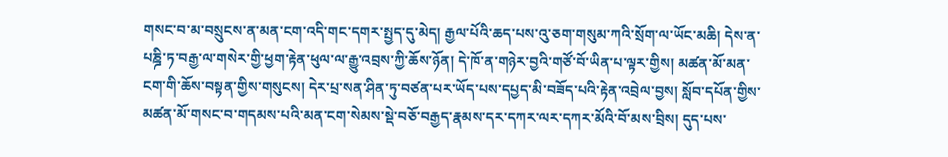གསང་བ་མ་བསྲུངས་ན་མན་ངག་འདི་གང་དགར་སྤྱད་དུ་མེད། རྒྱལ་པོའི་ཆད་པས་འུ་ཅག་གསུམ་ཀའི་སྲོག་ལ་ཡོང་མཆི། དེས་ན་པཎྜི་ཏ་བརྒྱ་ལ་གསེར་གྱི་ཕྱག་རྟེན་ཕུལ་ལ་རྒྱུ་འབྲས་ཀྱི་ཆོས་ཉོན། དེ་ཁོ་ན་གཉེར་བྱའི་གཙོ་བོ་ཡིན་པ་ལྟར་གྱིས། མཚན་མོ་མན་ངག་གི་ཆོས་བསྟན་གྱིས་གསུངས། དེར་པྲ་སན་ཤིན་ཏུ་བཙན་པར་ཡོད་པས་དཔྱད་མི་བཟོད་པའི་རྟེན་འབྲེལ་བྱས། སློབ་དཔོན་གྱིས་མཚན་མོ་གསང་བ་གདམས་པའི་མན་ངག་སེམས་སྡེ་བཅོ་བརྒྱད་རྣམས་དར་དཀར་ལར་དཀར་མོའི་བོ་མས་བྲིས། དུད་པས་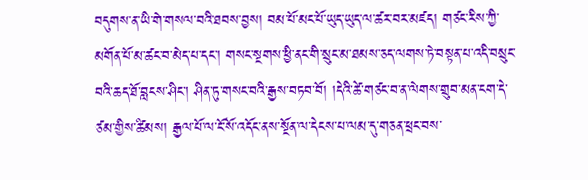བདུགས་ན་ཡི་གེ་གསལ་བའི་ཐབས་བྱས། བམ་པོ་མང་པོ་ཡུད་ཡུད་ལ་ཚར་བར་མཛད། གཙང་རིས་ཀྱི་མགོན་པོ་མ་ཚང་བ་མེད་པ་དང་། གསང་སྔགས་ཕྱི་ནང་གི་སྲུང་མ་ཐམས་ཅད་ལགས་ཏེ་བསྟན་པ་འདི་བསྲུང་བའི་ཆད་ཐོ་བླངས་ཤིང་། ཤིན་ཏུ་གསང་བའི་རྒྱས་བཏབ་བོ། །དེའི་ཚེ་གཙང་བ་ན་ལེགས་གྲུབ་མན་ངག་དེ་ཙམ་གྱིས་ཚིམས། རྒྱལ་པོ་ལ་ངོ་སོ་འདོང་ནས་སྔོན་ལ་དེངས་པ་ལམ་དུ་གཅན་ཕྲང་བས་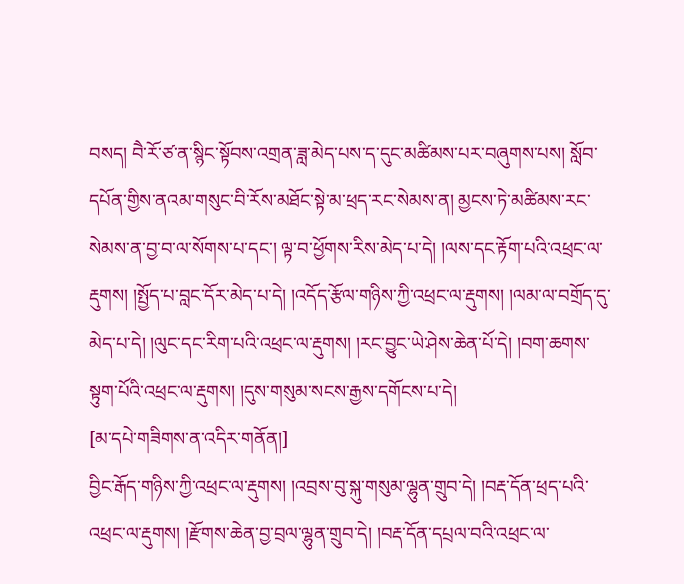བསད། བཻ་རོ་ཙ་ན་སྙིང་སྟོབས་འགྲན་ཟླ་མེད་པས་ད་དུང་མཚིམས་པར་བཞུགས་པས། སློབ་དཔོན་གྱིས་ནའམ་གསུང་བི་རོས་མཐོང་སྟེ་མ་ཕྲད་རང་སེམས་ན། མྱངས་ཏེ་མཚིམས་རང་སེམས་ན་བྱ་བ་ལ་སོགས་པ་དང་། ལྟ་བ་ཕྱོགས་རིས་མེད་པ་དེ། །ལས་དང་རྟོག་པའི་འཕྲང་ལ་རྡུགས། །སྤྱོད་པ་བླང་དོར་མེད་པ་དེ། །འདོད་རྩོལ་གཉིས་ཀྱི་འཕྲང་ལ་རྡུགས། །ལམ་ལ་བགྲོད་དུ་མེད་པ་དེ། །ལུང་དང་རིག་པའི་འཕྲང་ལ་རྡུགས། །རང་བྱུང་ཡེ་ཤེས་ཆེན་པོ་དེ། །བག་ཆགས་སྟུག་པོའི་འཕྲང་ལ་རྡུགས། །དུས་གསུམ་སངས་རྒྱས་དགོངས་པ་དེ།
[མ་དཔེ་གཟིགས་ན་འདིར་གནོན།]
བྱིང་རྒོད་གཉིས་ཀྱི་འཕྲང་ལ་རྡུགས། །འབྲས་བུ་སྐུ་གསུམ་ལྷུན་གྲུབ་དེ། །བརྡ་དོན་ཕྲད་པའི་འཕྲང་ལ་རྡུགས། །རྫོགས་ཆེན་བྱ་བྲལ་ལྷུན་གྲུབ་དེ། །བརྡ་དོན་དཔྲལ་བའི་འཕྲང་ལ་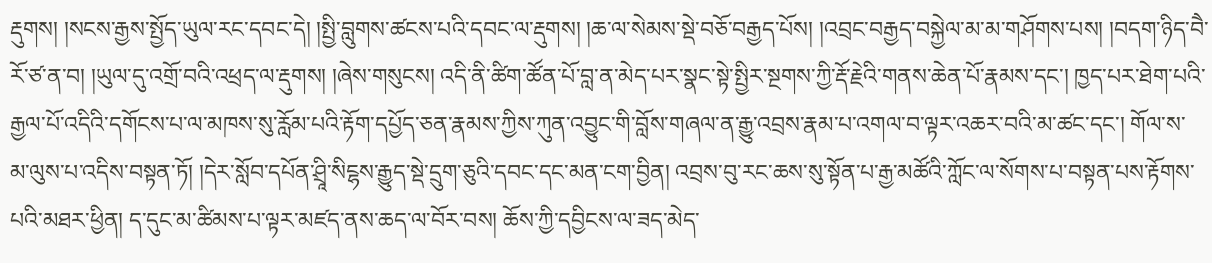རྡུགས། །སངས་རྒྱས་སྤྱོད་ཡུལ་རང་དབང་དེ། །སྤྱི་བླུགས་ཚངས་པའི་དབང་ལ་རྡུགས། །ཆ་ལ་སེམས་སྡེ་བཅོ་བརྒྱད་པོས། །འབྲང་བརྒྱད་བསྐྱེལ་མ་མ་གཤོགས་པས། །བདག་ཉིད་བཻ་རོ་ཙ་ན་བ། །ཡུལ་དུ་འགྲོ་བའི་འཕྲད་ལ་རྡུགས། །ཞེས་གསུངས། འདི་ནི་ཚིག་ཚོན་པོ་བླ་ན་མེད་པར་སྣང་སྟེ་སྤྱིར་སྔགས་ཀྱི་རྡོ་རྗེའི་གནས་ཆེན་པོ་རྣམས་དང་། ཁྱད་པར་ཐེག་པའི་རྒྱལ་པོ་འདིའི་དགོངས་པ་ལ་མཁས་སུ་རློམ་པའི་རྟོག་དཔྱོད་ཅན་རྣམས་ཀྱིས་ཀུན་འབྱུང་གི་བློས་གཞལ་ན་རྒྱུ་འབྲས་རྣམ་པ་འགལ་བ་ལྟར་འཆར་བའི་མ་ཚང་དང་། གོལ་ས་མ་ལུས་པ་འདིས་བསྟན་ཏོ། །དེར་སློབ་དཔོན་ཤྲཱི་སིངྷས་རྒྱུད་སྡེ་དྲུག་ཅུའི་དབང་དང་མན་ངག་བྱིན། འབྲས་བུ་རང་ཆས་སུ་སྟོན་པ་རྒྱ་མཚོའི་ཀློང་ལ་སོགས་པ་བསྟན་པས་རྟོགས་པའི་མཐར་ཕྱིན། ད་དུང་མ་ཚིམས་པ་ལྟར་མཛད་ནས་ཆད་ལ་བོར་བས། ཆོས་ཀྱི་དབྱིངས་ལ་ཟད་མེད་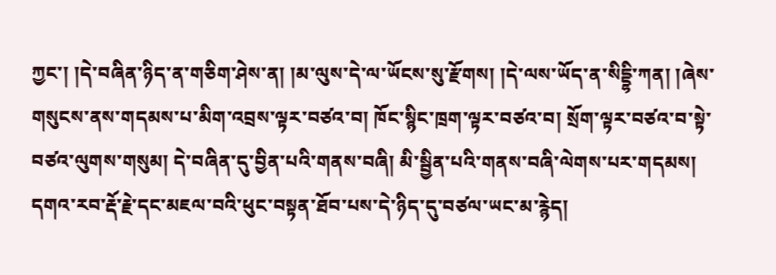ཀྱང་། །དེ་བཞིན་ཉིད་ན་གཅིག་ཤེས་ན། །མ་ལུས་དེ་ལ་ཡོངས་སུ་རྫོགས། །དེ་ལས་ཡོད་ན་སིདྡྷི་ཀན། །ཞེས་གསུངས་ནས་གདམས་པ་མིག་འབྲས་ལྟར་བཙའ་བ། ཁོང་སྙིང་ཁྲག་ལྟར་བཙའ་བ། སྲོག་ལྟར་བཙའ་བ་སྟེ་བཙའ་ལུགས་གསུམ། དེ་བཞིན་དུ་བྱིན་པའི་གནས་བཞི། མི་སྦྱིན་པའི་གནས་བཞི་ལེགས་པར་གདམས། དགའ་རབ་རྡོ་རྗེ་དང་མཇལ་བའི་ཕུང་བསྟན་ཐོབ་པས་དེ་ཉིད་དུ་བཙལ་ཡང་མ་རྙེད།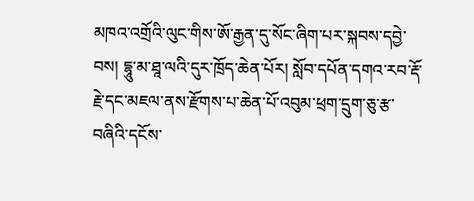མཁའ་འགྲོའི་ལུང་གིས་ཨོ་རྒྱན་དུ་སོང་ཞིག་པར་སྐབས་དབྱེ་བས། དྷཱུ་མ་ཐཱ་ལའི་དུར་ཁྲོད་ཆེན་པོར། སློབ་དཔོན་དགའ་རབ་རྡོ་རྗེ་དང་མཇལ་ནས་རྫོགས་པ་ཆེན་པོ་འབུམ་ཕྲག་དྲུག་ཅུ་རྩ་བཞིའི་དངོས་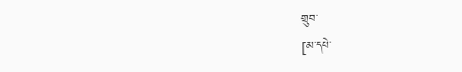གྲུབ་
[མ་དཔེ་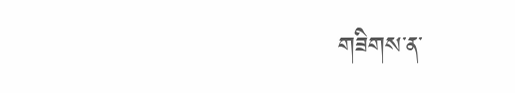གཟིགས་ན་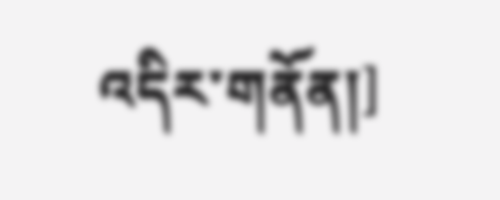འདིར་གནོན།]